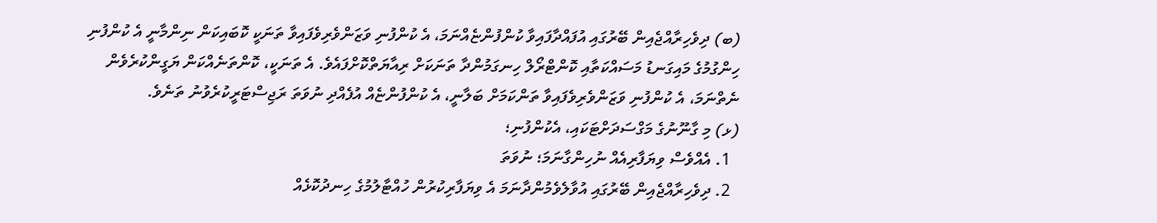(ބ) ދިވެހިރާއްޖެއިން ބޭރުގައި އުފައްދާފައިވާ ކުންފުންޏެއްނަމަ، އެ ކުންފުނި ވަޒަންވެރިވެފައިވާ ތަނަކީ ކޮބައިކަން ނިންމާނީ އެ ކުންފުނި ހިންގުމުގެ މައިގަނޑު މަސައްކަތާއި ކޮންޓްރޯލް ހިނގަމުންދާ ތަނަކަށް ރިއާޔަތްކޮށްފައެވެ. އެ ތަނަކީ، ކޮންތަނެއްކަން ޔަގީންކުރެވެން ނެތްނަމަ، އެ ކުންފުނި ވަޒަންވެރިވެފައިވާ ތަންކަމަށް ބަލާނީ، އެ ކުންފުންޏެއް އުފެއްދި ނުވަތަ ރަޖިސްޓަރީކުރެވުނު ތަނެވެ.
(ޅ) މި ގާނޫނުގެ މަގްސަދަށްޓަކައި، އެކުންފުނި؛
  1. އެއްވެސް ވިޔަފާރިއެއް ނުހިންގާނަމަ؛ ނުވަތަ
  2. ދިވެހިރާއްޖެއިން ބޭރުގައި އުވާލެވެމުންދާނަމަ އެ ވިޔަފާރިކުރުން ހުއްޓާލުމުގެ ހިނދުކޮޅެއް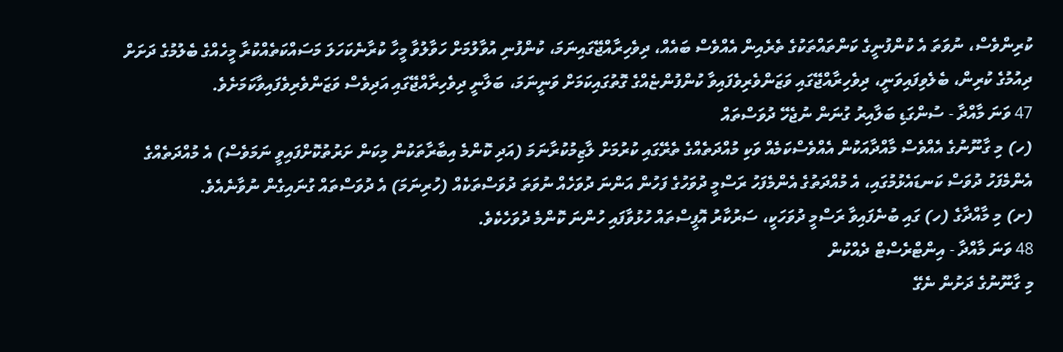ކުރިންވެސް، ނުވަތަ އެ ކުންފުނީގެ ކަންތައްތަކުގެ ތެރެއިން އެއްވެސް ބައެއް، ދިވެހިރާއްޖޭގައިނަމަ، ކުންފުނި އުވާލުމަށް ހަވާލުވާ މީހާ ކުރާނެކަހަލަ މަސައްކަތެއްކުރާ މީހެއްގެ ބެލުމުގެ ދަށަށް ދިއުމުގެ ކުރިން، ބެލެވިފައިވަނީ، ދިވެހިރާއްޖޭގައި ވަޒަންވެރިވެފައިވާ ކުންފުންޏެއްގެ ގޮތުގައިކަމަށް ވަނީނަމަ، ބަލާނީ ދިވެހިރާއްޖޭގައި އަދިވެސް ވަޒަންވެރިވެފައިވާކަމަށެވެ.
47 ވަނަ މާއްދާ - ސުންގަޑި ބަލާއިރު ގުނަން ނުޖެހޭ ދުވަސްތައް
(ހ) މި ގާނޫނުގެ އެއްވެސް މާއްދާއަކުން އެއްވެސްކަމެއް ވަކި މުއްދަތެއްގެ ތެރޭގައި ކުރުމަށް ލާޒިމުކުރާނަމަ (އަދި ކޮންމެ އިބާރާތަކުން މިކަން ށަރުތުކޮށްފައިވީ ނަމަވެސް) އެ މުއްދަތެއްގެ އެންމެފަހު ދުވަސް ކަނޑައެޅުމުގައި، އެ މުއްދަތުގެ އެންމެފަހު ރަސްމީ ދުވަހުގެ ފަހުން އަންނަ ދުވަހެއް ނުވަތަ ދުވަސްތަކެއް (ހުރިނަމަ) އެ ދުވަސްތައް ގުނައިގެން ނުވާނެއެވެ.
(ށ) މި މާއްދާގެ (ހ) ގައި ބުނެފައިވާ ރަސްމީ ދުވަހަކީ، ސަރުކާރު އޮފީސްތައް ހުޅުވާފައި ހުންނަ ކޮންމެ ދުވަހެކެވެ.
48 ވަނަ މާއްދާ - އިންޓްރެސްޓް ދެއްކުން
މި ގާނޫނުގެ ދަށުން ނެގޭ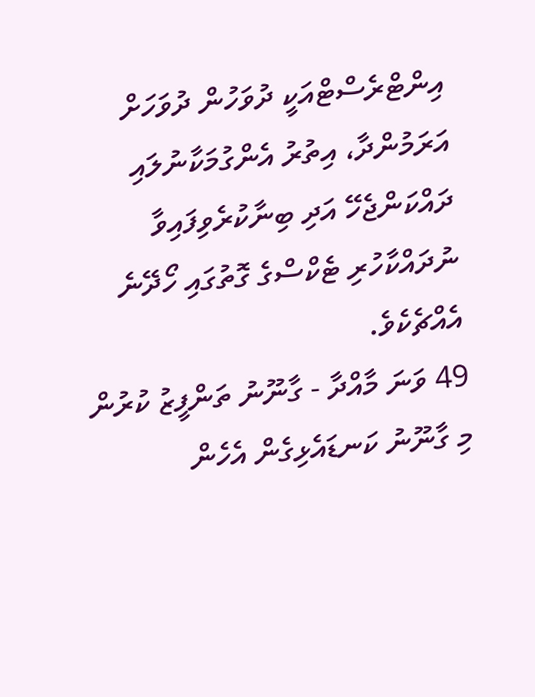އިންޓްރެސްޓްއަކީ ދުވަހުން ދުވަހަށް އަރަމުންދާ، އިތުރު އެންގުމަކާނުލައި ދައްކަންޖެހޭ އަދި ބިނާކުރެވިފައިވާ ނުދައްކާހުރި ޓެކްސްގެ ގޮތުގައި ހޯދޭނެ އެއްޗެކެވެ.
49 ވަނަ މާއްދާ - ގާނޫނު ތަންފީޒު ކުރުން
މި ގާނޫނު ކަނޑައެޅިގެން އެހެން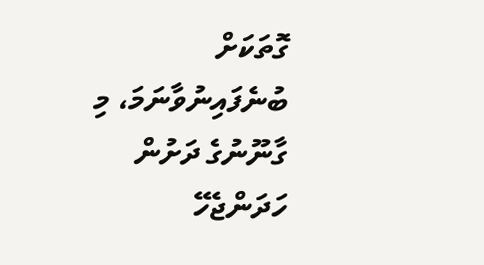ގޮތަކަށް ބުނެފައިނުވާނަމަ، މި ގާނޫނުގެ ދަށުން ހަދަންޖެހޭ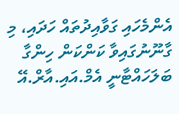އެންމެހައި ގަވާއިދުތައް ހަދައި، މި ގާނޫނުގައިވާ ކަންކަން ހިންގާ ބަލަހައްޓާނީ އެމް.އައި.އާރް.އޭ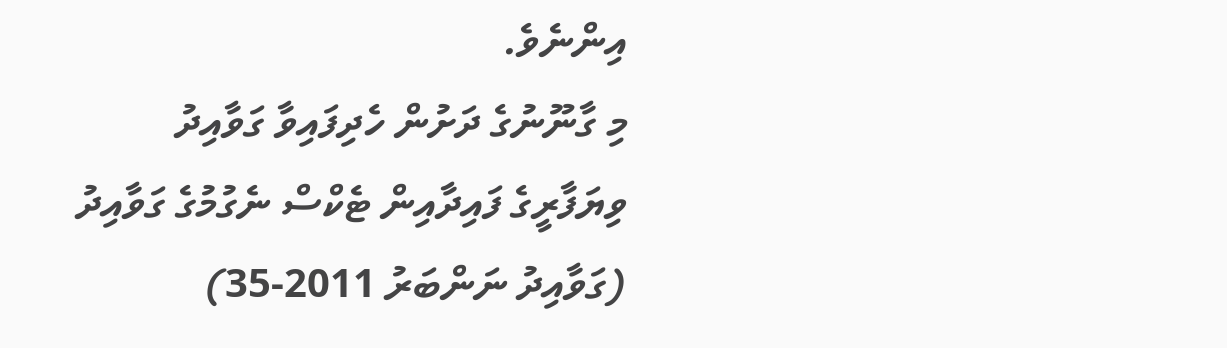އިންނެވެ.
މި ގާނޫނުގެ ދަށުން ހެދިފައިވާ ގަވާއިދު
ވިޔަފާރީގެ ފައިދާއިން ޓެކްސް ނެގުމުގެ ގަވާއިދު (ގަވާއިދު ނަންބަރު 2011-35)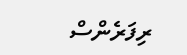ރިފަރެންސް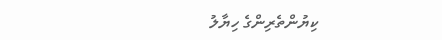ކިޔުންތެރިންގެ ހިޔާލު